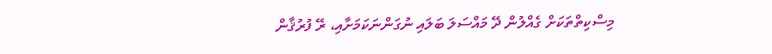މިސްކިތްތަކަށް ގެއްލުން ދޭ މައްސަލަ ބަލައި ނުގަންނަކަމަށާއި، ރޭ ފުރުޤާން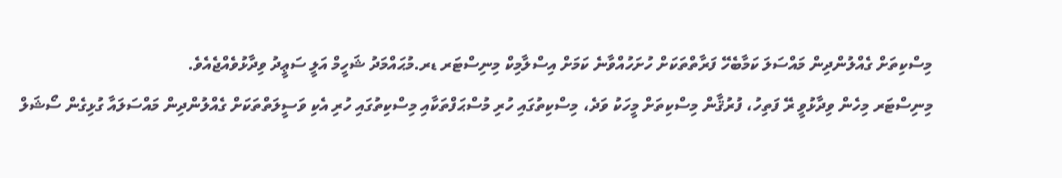މިސްކިތަށް ގެއްލުންދިން މައްސަލަ ކަމާބެހޭ ފަރާތްތަކަށް ހުށަހުއްވާނެ ކަމަށް އިސްލާމިކް މިނިސްޓަރ ޑރ.މުޙައްމަދު ޝަހީމް އަލީ ސަޢީދު ވިދާޅުވެއްޖެއެވެ.
މިނިސްޓަރ މިހެން ވިދާޅުވީ ރޭ ފަތިހު، ފުރުޤާން މިސްކިތަށް މީހަކު ވަދެ، މިސްކިތުގައި ހުރި މުސްޙަފްތަކާއި މިސްކިތުގައި ހުރި އެކި ވަސީލަތްތަކަށް ގެއްލުންދިން މައްސަލައާ ގުޅިގެން ސޯޝަލް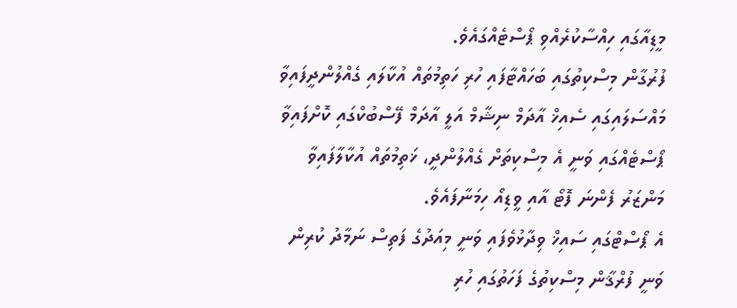މީޑިއާގައި ހިއްސާކުރެއްވި ޕޯސްޓެއްގައެވެ.
ފުރުގާން މިސްކިތުގައި ބަހައްޓާފައި ހުރި ހަތިމުތައް އުކާލައި ގެއްލުންދީފައިވާ މައްސަލައިގައި ސެއިޚް އާދަމް ނިޝާމް އަލީ އާދަމް ފޭސްބުކްގައި ކޮށްފައިވާ ޕޯސްޓެއްގައި ވަނީ އެ މިސްކިތަށް ގެއްލުންދީ، ޚަތިމުތައް އުކާލާފައިވާ މަންޒަރު ފެންނަ ފޮޓޯ އާއި ވީޑިއޯ ހިމަނާފައެވެ.
އެ ޕޯސްޓްގައި ސައިޚް ވިދާޅުވެފައި ވަނީ މިއަދުގެ ފަތިސް ނަމާދު ކުރިން ވަނީ ފުރްޤާން މިސްކިތުގެ ފަހަތުގައި ހުރި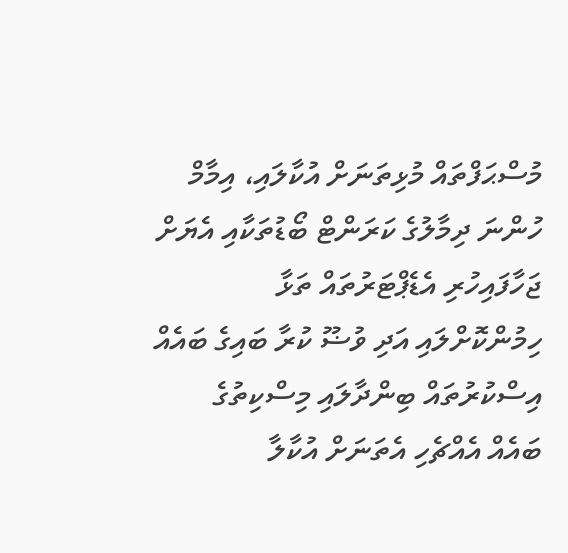މުސްޙަފްތައް މުޅިތަނަށް އުކާލައި، އިމާމް ހުންނަ ދިމާލުގެ ކަރަންޓް ބޯޑުތަކާއި އެޔަށް ޖަހާފައިހުރި އެޑެޕްޓަރުތައް ތަޅާ ހިމުންކޮށްލައި އަދި ވުޟޫ ކުރާ ބައިގެ ބައެއް އިސްކުރުތައް ބިންދާލައި މިސްކިތުގެ ބައެއް އެއްޗެހި އެތަނަށް އުކާލާ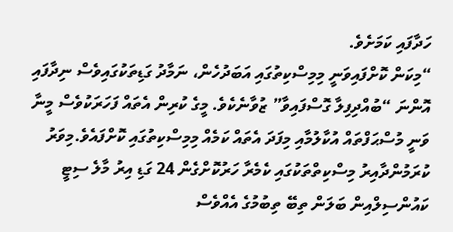ހަދާފައި ކަމަށެވެ.
“މިކަން ކޮށްފައިވަނީ މިމިސްކިތުގައި އަބަދުހެން، ނަމާދު ގަޑިތަކުގައިވެސް ނިދާފައި އޮންނަ “ބުއްދިފިލާ ގޮސްފައިވާ” ޒުވާނެކެވެ. މީގެ ކުރިން އެތައް ފަހަރަކުވެސް މީނާ ވަނީ މުސްޙަފްތައް އުކާލުމާއި މިފަދަ އެތައް ކަމެއް މިމިސްކިތުގައި ކޮށްފައެވެ.މިވަރު ކުރަމުންދާއިރު މިސްކިތްތަކުގައި ކެމެރާ ހަރުކޮށްގެން 24 ގަޑި އިރު މާލެ ސިޓީ ކައުންސިލްއިން ބަލަން ތިބޭ ތިބުމުގެ އެއްވެސް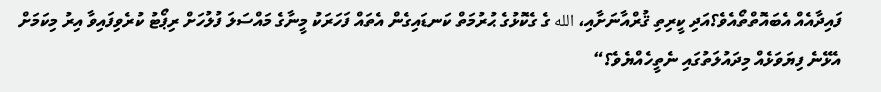ފައިދާއެއް އެބައޮތްތޯއެވެ؟އަދި ކީރިތި ޤުރްއާނަށާއި، الله ގެ ގެކޮޅުގެ ޙުރުމަތް ކަނޑައިގެން އެތައް ފަހަރަކު މީނާގެ މައްސަލަ ފުލުހަށް ރިޕޯޓު ކުރެވިފައިވާ އިރު މިކަމަށް އެޅޭނެ ފިޔަވަޅެއް މިދައުލަތުގައި ނެތީހެއްޔެވެ؟“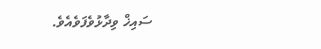ސައިޚް ވިދާޅުވެފަވެއެވެ.